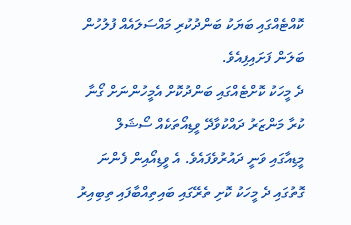ކޮއްޓެއްގައި ބަޔަކު ބަންދުކުރި މައްސަލައެއް ފުލުހުން ބަލަން ފަށައިފިއެވެ.
ދެ މީހަކު ކޮށްޓެއްގައި ބަންދުކޮށް އެމީހުންނަށް ގޯނާ ކުރާ މަންޒަރު ދައްކުވާދޭ ވީޑިއޯތަކެއް ސޯޝަލް މީޑިއާގައި ވަނީ ދައުރުވެފައެވެ. އެ ވީޑިއޯއިން ފެންނަ ގޮތުގައި ދެ މީހަކު ކޮށި ތެރޭގައި ބައިތިއްބާފައި ތިބިއިރު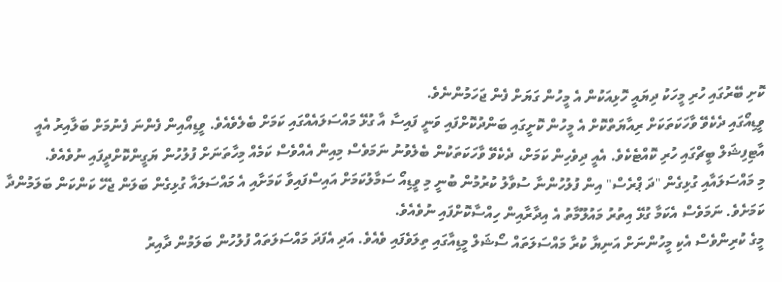ކޮށި ބޭރުގައި ހުރި މީހަކު ދިޔައީ ހޮޅިއަކުން އެ މީހުން ގަޔަށް ފެން ޖަހަމުންނެވެ.
ވީޑިއޯގައި ދެކެވޭ ވާހަކަތަކަށް ރިއާޔަތްކޮށް އެ މީހުން ކޮށީގައި ބަންދުކޮށްފައި ވަނީ ފައިސާ އާ ގުޅޭ މައްސަލައެއްގައި ކަމަށް ބެލެވެއެވެ. ވީޑިއޯއިން ފެންނަ ފެނުމަށް ބަލާއިރު އެއީ އާޓިފިޝަލް ބީޗްގައި ހުރި ކޮއްޓެކެވެ. އެއީ ދިވެހިން ކަމަށް، ދެކެވޭ ވާހަކަތަކުން ބެލެވުނު ނަމަވެސް މިއިން އެއްވެސް ކަމެއް މިހާތަނަށް ފުލުހުން ޔަގީންކޮށްދީފައި ނުވެއެވެ.
މި މައްސަލައާއި ގުޅިގެން "ދަ ޕްރެސް" އިން ފުލުހުންނާ ސުވާލު ކުރުމުން ބުނީ މި ވީޑިއޯ ސަމާލުކަމަށް އައިސްފައިވާ ކަމަށާއި އެ މައްސަލައާ ގުޅިގެން ބަލަން ޖެހޭ ކަންކަން ބަލަމުންދާ ކަމަށެވެ. ނަމަވެސް އެކަމާ ގުޅޭ އިތުރު މައުލޫމާތު އެ އިދާރާއިން ހިއްސާކޮށްފައި ނުވެއެވެ.
މީގެ ކުރިންވެސް އެކި މީހުންނަށް އަނިޔާ ކުރާ މައްސަލަތައް ސޯޝަލް މީޑިއާގައި ތިލަވެފައި ވެއެވެ. އަދި އެފަދަ މައްސަލަތައް ފުލުހުން ބަލަމުން ދާއިރު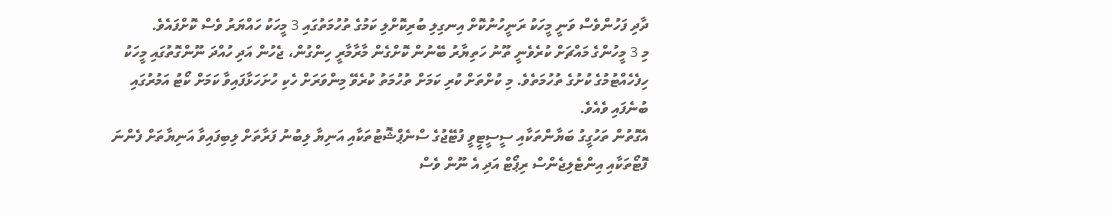ދާދި ފަހުންވެސް ވަނީ މީހަކު ރަނީހުނުކޮށް އިނގިލި ބުރިކޮށްލި ކަމުގެ ތުހުމަތުގައި 3 މީހަކު ހައްޔަރު ވެސް ކޮށްފައެވެ.
މި 3 މީހުންގެ މައްޗަށް ކުރެވެނީ ތޫނު ހަތިޔާރު ބޭނުން ކޮށްގެން މާރާމާރީ ހިންގުން، ޖެހުން އަދި ހުއްދަ ނޫންގޮތުގައި މީހަކު ހިފެހެއްޓުމުގެ ކުށުގެ ތުހުމަތެވެ. މި ކުށްތަށް ކުރި ކަމަށް ތުހުމަތު ކުރެވޭ މިންވަރަށް ހެކި ހުށަހަޅާފައިވާ ކަމަށް ކޯޓު އަމުރުގައި ބުނެފައި ވެއެވެ.
އެގޮތުން ތަހުގީގު ބަޔާންތަކާއި ސީސީޓީވީ ފުޓޭޖުގެ ސްނެޕްޝޮޓުތަކާއި އަނިޔާ ލިބުނު ފަރާތަށް ލިބިފައިވާ އަނިޔާތަށް ފެންނަ ފޮޓޯތަކާއި އިންޓެލިޖެންސް ރިޕޯޓް އަދި އެ ނޫން ވެސް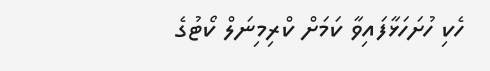ހެކި ހުށަހަޅާފައިވާ ކަމަށް ކްރިމިނަލް ކޯޓުގެ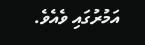އަމުރުގައި ވެއެވެ.